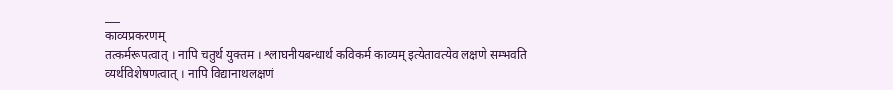___
काव्यप्रकरणम्
तत्कर्मरूपत्वात् । नापि चतुर्थ युक्तम । श्लाघनीयबन्धार्थ कविकर्म काव्यम् इत्येतावत्येव लक्षणे सम्भवति व्यर्थविशेषणत्वात् । नापि विद्यानाथलक्षणं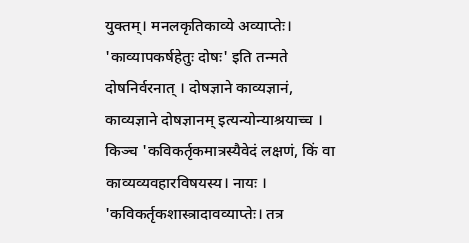युक्तम्। मनलकृतिकाव्ये अव्याप्तेः। 'काव्यापकर्षहेतुः दोषः' इति तन्मते दोषनिर्वरनात् । दोषज्ञाने काव्यज्ञानं, काव्यज्ञाने दोषज्ञानम् इत्यन्योन्याश्रयाच्च । किञ्च 'कविकर्तृकमात्रस्यैवेदं लक्षणं, किं वा काव्यव्यवहारविषयस्य। नायः । 'कविकर्तृकशास्त्रादावव्याप्तेः। तत्र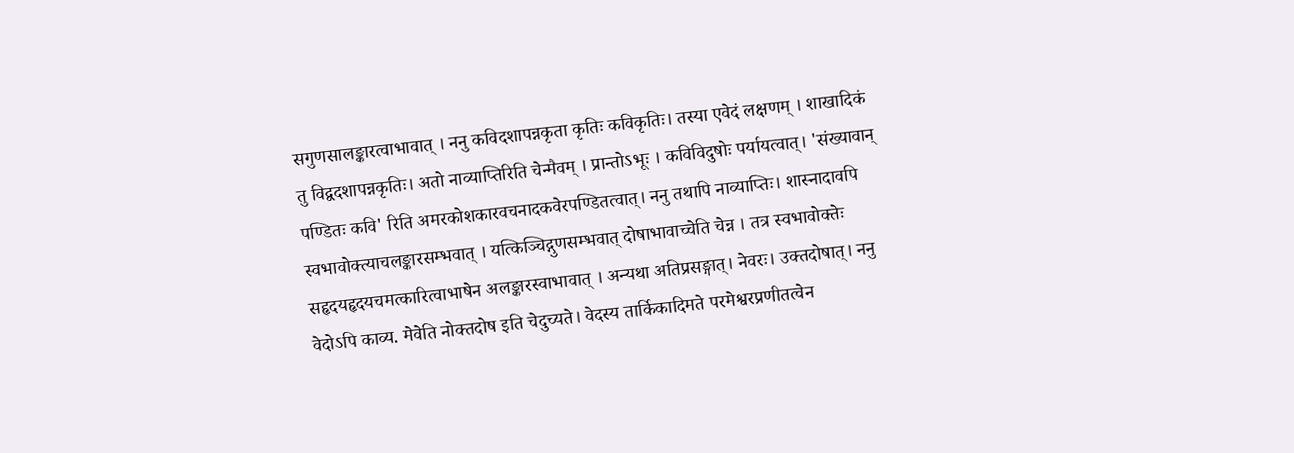सगुणसालङ्कारत्वाभावात् । ननु कविदशापन्नकृता कृतिः कविकृतिः। तस्या एवेदं लक्षणम् । शाखादिकं तु विद्वदशापन्नकृतिः। अतो नाव्याप्तिरिति चेन्मैवम् । प्रान्तोऽभूः । कविविदुषोः पर्यायत्वात्। 'संख्यावान् पण्डितः कवि' रिति अमरकोशकारवचनादकवेरपण्डितत्वात्। ननु तथापि नाव्याप्तिः। शास्नादावपि स्वभावोक्त्याचलङ्कारसम्भवात् । यत्किञ्चिद्गुणसम्भवात् दोषाभावाच्चेति चेन्न । तत्र स्वभावोक्तेः सहृदयहृदयचमत्कारित्वाभाषेन अलङ्कारस्वाभावात् । अन्यथा अतिप्रसङ्गात्। नेवरः। उक्तदोषात्। ननु वेदोऽपि काव्य. मेवेति नोक्तदोष इति चेदुच्यते। वेदस्य तार्किकादिमते परमेश्वरप्रणीतत्वेन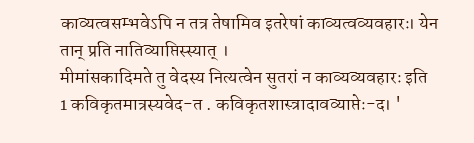काव्यत्वसम्भवेऽपि न तत्र तेषामिव इतरेषां काव्यत्वव्यवहारः। येन तान् प्रति नातिव्याप्तिस्स्यात् ।
मीमांसकादिमते तु वेदस्य नित्यत्वेन सुतरां न काव्यव्यवहारः इति
1 कविकृतमात्रस्यवेद-त . कविकृतशास्त्रादावव्याप्तेः-द। '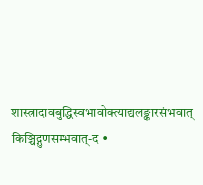शास्त्रादावबुद्धिस्वभावोक्त्याद्यलङ्कारसंभवात् किञ्चिद्गुणसम्भवात्-द •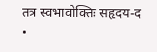तत्र स्वभावोक्तिः सहृदय-द •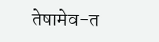तेषामेव-त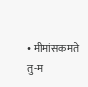• मीमांसकमते तु-म